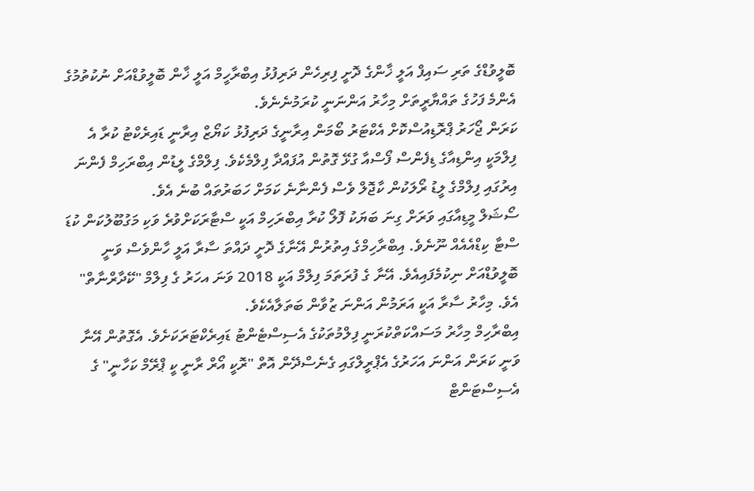ބޮލީވުޑްގެ ތަރި ސައިފް އަލީ ޚާންގެ ދޮށީ ފިރިހެން ދަރިފުޅު އިބްރާހީމް އަލީ ޚާން ބޮލީވުޑްއަށް ނުކުތުމުގެ އެންމެ ފަހުގެ ތައްޔާރީތަށް މިހާރު އަންނަނީ ކުރަމުނެނެވެ.
ކަރަން ޖޯހަރު ޕްރޮޑިއުސްކޮށް އެކްޓަރު ބޯމަން އިރާނީގެ ދަރިފުޅު ކަޔޯޒް އިރާނީ ޑައިރެކްޓު ކުރާ އެ ފިލްމަކީ އިންޑިއާގެ ޑިފެންސް ފޯސްއާ ގުޅޭ ގޮތުން އުފައްދާ ފިލްމެކެވެ. ފިލްމްގެ ލީޑުން އިބްރަހިމް ފެންނަ އިރުގައި ފިލްމްގެ ލީޑު ރޯލަކުން ކާޖޮލް ވެސް ފެންނާނެ ކަމަށް ހަބަރުތައް ބުނެ އެވެ.
ސޯޝަލް މީޑިއާގައި ވަރަށް ގިނަ ބަޔަކު ފޮލޯ ކުރާ އިބްރަހިމް އަކީ ސްޓާރަކަށްވުރެ ވަކި މަގުބޫލުކަން ކުޑަ ސްޓާ ކިޑްއެއެއް ނޫނެވެ. އިބްރާހިމްގެ އިތުރުން އޭނާގެ ދޮށީ ދައްތަ ސާރާ އަލީ ހާންވެސް ވަނީ ބޮލީވުޑްއަށް ނިކުމެފައިއެވެ. އޭނާ ގެ ފުރަތަމަ ފިލްމް އަކީ 2018 ވަނަ އހަރު ގެ ފިލްމް "ކޭދާރްނާތް" އެވެ. މިހާރު ސާރާ އަކީ އަރަމުން އަންނަ ޒުވާން ބަތަލާއެކެވެ.
އިބްރާހިމް މިހާރު މަސައްކަތްކުރަނީ ފިލްމުތަކުގެ އެސިސްޓެންޓު ޑައިރެކްޓަރަކަށެވެ. އެގޮތުން އޭނާ ވަނީ ކަރަން އަންނަ އަހަރުގެ އެޕްރީލްގައި ގެނެސްދޭން އޮތް "ރޮކީ އޯރް ރާނީ ކީ ޕްރޭމް ކަހާނީ" ގެ އެސިސްޓަންޓް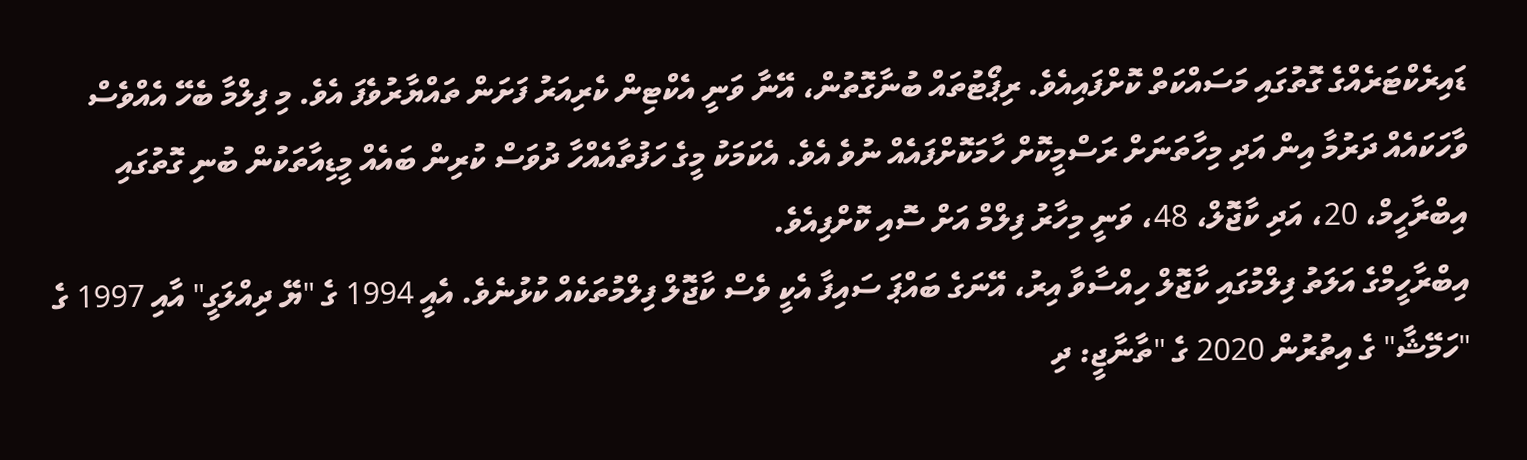ޑައިރެކްޓަރެއްގެ ގޮތުގައި މަސައްކަތް ކޮށްފައިއެވެ. ރިޕޯޓުތައް ބުނާގޮތުން، އޭނާ ވަނީ އެކްޓިން ކެރިއަރު ފަށަން ތައްޔާރުވެފަ އެވެ. މި ފިލްމާ ބެހޭ އެއްވެސް ވާހަކައެއް ދަރުމާ އިން އަދި މިހާތަނަށް ރަސްމީކޮށް ހާމަކޮށްފައެއް ނުވެ އެވެ. އެކަމަކު މީގެ ހަފުތާއެއްހާ ދުވަސް ކުރިން ބައެއް މީޑިއާތަކުން ބުނި ގޮތުގައި އިބްރާހީމް، 20، އަދި ކާޖޮލް، 48، ވަނީ މިހާރު ފިލްމް އަށް ސޮއި ކޮށްފިއެވެ.
އިބްރާހީމްގެ އަލަތު ފިލްމުގައި ކާޖޮލް ހިއްސާވާ އިރު، އޭނަގެ ބައްޕަ ސައިފާ އެކީ ވެސް ކާޖޮލް ފިލްމުތަކެއް ކުޅުނެވެ. އެއީ 1994 ގެ "ޔޭ ދިއްލަގީ" އާއި 1997 ގެ "ހަމޭޝާ" ގެ އިތުރުން 2020 ގެ "ތާނާޖީ: ދި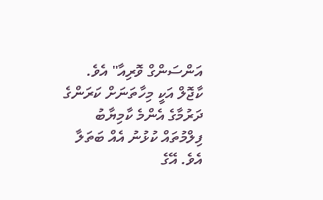އަންސަންގް ވޮރިއާ" އެވެ.
ކާޖޮލް އަކީ މިހާތަނަށް ކަރަންގެ ދަރުމާގެ އެންމެ ކާމިޔާބު ފިލްމުތައް ކުޅުނު އެއް ބަތަލާ އެވެ. އޭގެ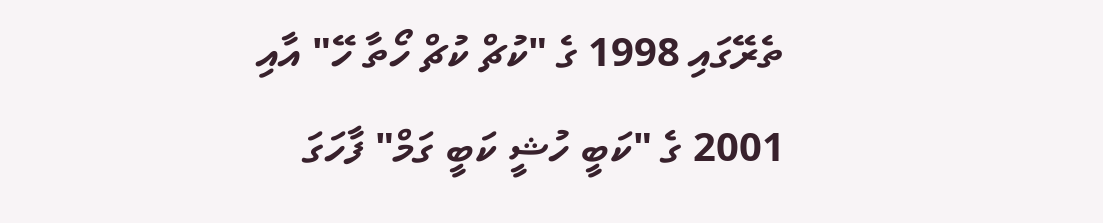ތެރޭގައި 1998 ގެ "ކުޗް ކުޗް ހޯތާ ހޭ" އާއި 2001 ގެ "ކަބީ ހުޝީ ކަބީ ގަމް" ފާހަގަ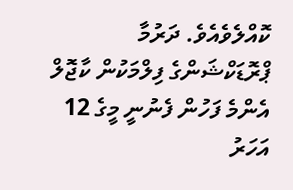ކޮއްލެވެއެވެ. ދަރުމާ ޕްރޮޑަކްޝަންގެ ފިލްމަކުން ކާޖޮލް އެންމެ ފަހުން ފެނުނީ މީގެ 12 އަހަރު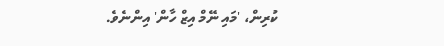ކުރިން، 'މައި ނޭމް އިޒް ހާން' އިންނެވެ.